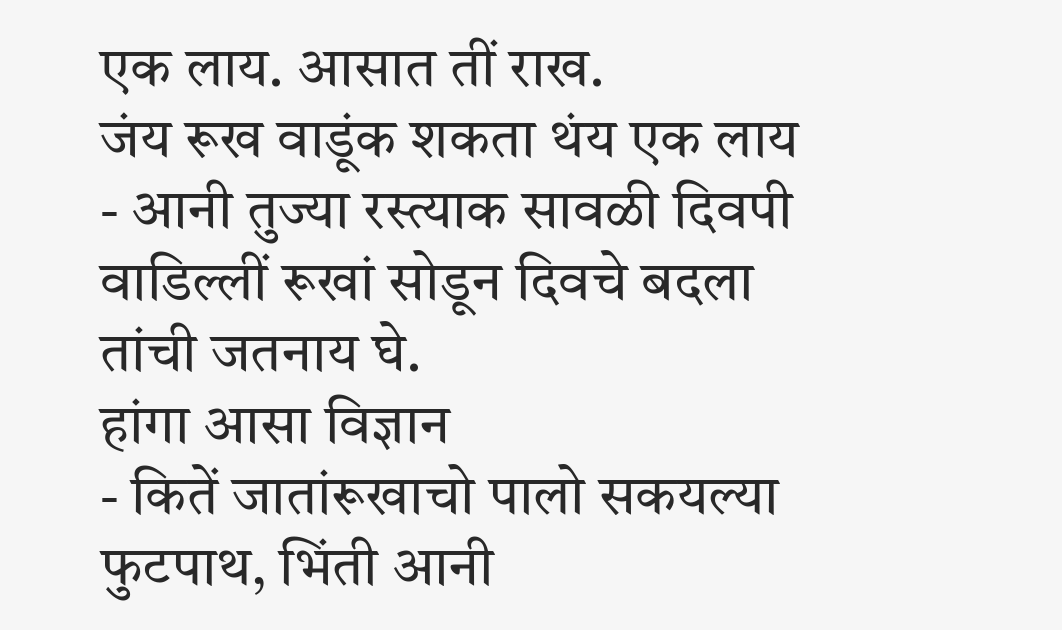एक लाय. आसात तीं राख.
जंय रूख वाडूंक शकता थंय एक लाय - आनी तुज्या रस्त्याक सावळी दिवपी वाडिल्लीं रूखां सोडून दिवचे बदला तांची जतनाय घे.
हांगा आसा विज्ञान
- कितें जातांरूखाचो पालो सकयल्या फुटपाथ, भिंती आनी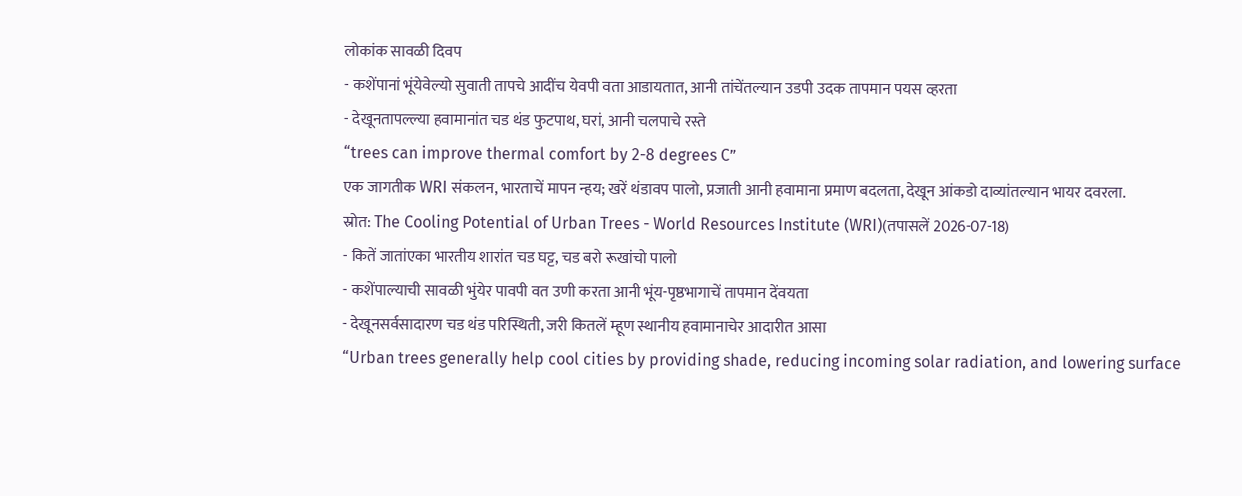लोकांक सावळी दिवप
- कशेंपानां भूंयेवेल्यो सुवाती तापचे आदींच येवपी वता आडायतात, आनी तांचेंतल्यान उडपी उदक तापमान पयस व्हरता
- देखूनतापल्ल्या हवामानांत चड थंड फुटपाथ, घरां, आनी चलपाचे रस्ते
“trees can improve thermal comfort by 2-8 degrees C”
एक जागतीक WRI संकलन, भारताचें मापन न्हय; खरें थंडावप पालो, प्रजाती आनी हवामाना प्रमाण बदलता, देखून आंकडो दाव्यांतल्यान भायर दवरला.
स्रोत: The Cooling Potential of Urban Trees - World Resources Institute (WRI)(तपासलें 2026-07-18)
- कितें जातांएका भारतीय शारांत चड घट्ट, चड बरो रूखांचो पालो
- कशेंपाल्याची सावळी भुंयेर पावपी वत उणी करता आनी भूंय-पृष्ठभागाचें तापमान देंवयता
- देखूनसर्वसादारण चड थंड परिस्थिती, जरी कितलें म्हूण स्थानीय हवामानाचेर आदारीत आसा
“Urban trees generally help cool cities by providing shade, reducing incoming solar radiation, and lowering surface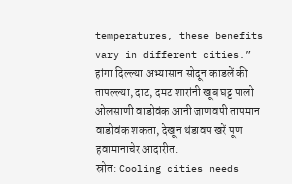temperatures, these benefits vary in different cities.”
हांगा दिल्ल्या अभ्यासान सोदून काडलें की तापल्ल्या, दाट, दमट शारांनी खूब घट्ट पालो ओलसाणी वाडोवंक आनी जाणवपी तापमान वाडोवंक शकता, देखून थंडावप खरें पूण हवामानाचेर आदारीत.
स्रोत: Cooling cities needs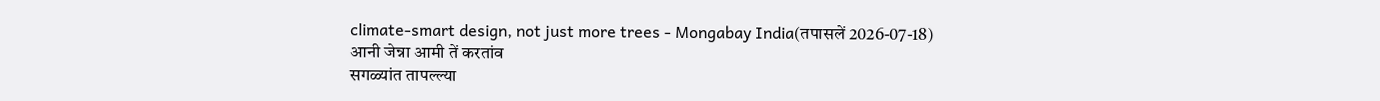climate-smart design, not just more trees - Mongabay India(तपासलें 2026-07-18)
आनी जेन्ना आमी तें करतांव
सगळ्यांत तापल्ल्या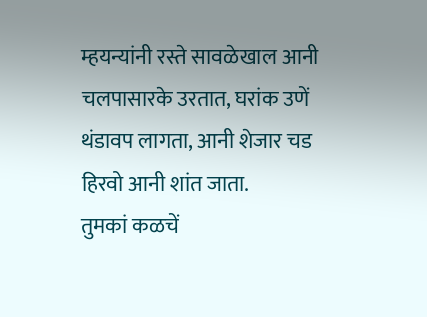म्हयन्यांनी रस्ते सावळेखाल आनी चलपासारके उरतात, घरांक उणें थंडावप लागता, आनी शेजार चड हिरवो आनी शांत जाता.
तुमकां कळचें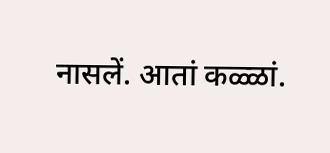नासलें. आतां कळ्ळां.